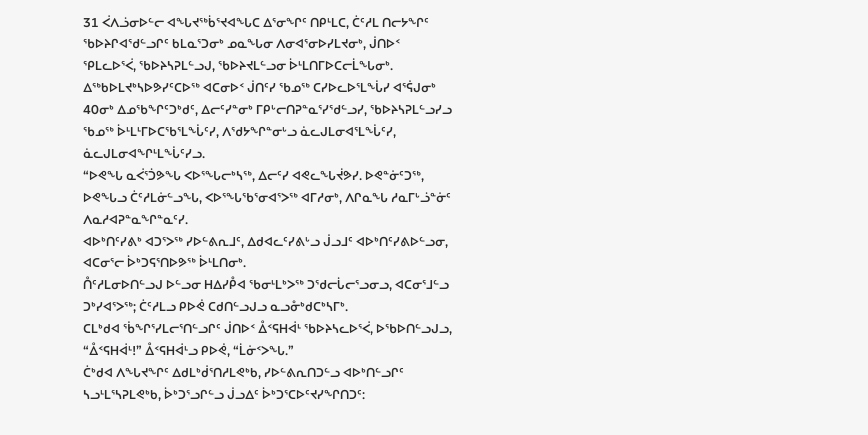31 ᐹᐱᓘᓂᐅᓪᓕ ᐊᖓᔪᖅᑳᕐᔪᐊᖓᑕ ᐃᕐᓂᖏᑦ ᑎᑭᒻᒪᑕ, ᑖᑦᓱᒪ ᑎᓕᔭᖏᑦ ᖃᐅᔨᒋᐊᖁᓪᓗᒋᑦ ᑲᒪᓇᕐᑐᓂᒃ ᓄᓇᖓᓂ ᐱᓂᐊᕐᓂᐅᓯᒪᔪᓂᒃ, ᒎᑎᐅᑉ ᕿᒪᓚᐅᕐᐹ, ᖃᐅᔨᓴᕈᒪᓪᓗᒍ, ᖃᐅᔨᔪᒪᓪᓗᓂ ᐆᒻᒪᑎᒥᐅᑕᓕᒫᖓᓂᒃ.
ᐃᖅᑲᐅᒪᔪᒃᓴᐅᕗᓯᑦᑕᐅᖅ ᐊᑕᓂᐅᑉ ᒎᑎᑦᓯ ᖃᓄᖅ ᑕᓯᐅᓚᐅᕐᒪᖔᓯ ᐊᕐᕌᒍᓂᒃ 40ᓂᒃ ᐃᓄᖃᖏᑦᑐᒃᑯᑦ, ᐃᓕᑦᓯᓐᓂᒃ ᒥᑭᒡᓕᑎᕈᓐᓇᕐᓯᖁᓪᓗᓯ, ᖃᐅᔨᓴᕈᒪᓪᓗᓯᓗ ᖃᓄᖅ ᐆᒻᒪᒻᒥᐅᑕᖃᕐᒪᖔᑦᓯ, ᐱᖁᔭᖏᓐᓂᒡᓗ ᓈᓚᒍᒪᓂᐊᕐᒪᖔᑦᓯ, ᓈᓚᒍᒪᓂᐊᖏᒻᒪᖔᑦᓯᓗ.
“ᐅᕙᖓ ᓇᐹᕐᑑᕗᖓ ᐸᐅᕐᖓᓕᒃᓴᖅ, ᐃᓕᑦᓯ ᐊᕙᓚᖓᔫᕗᓯ. ᐅᕙᓐᓃᑦᑐᖅ, ᐅᕙᖓᓗ ᑖᑦᓱᒪᓃᓪᓗᖓ, ᐸᐅᕐᖓᖃᕐᓂᐊᕐᐳᖅ ᐊᒥᓱᓂᒃ, ᐱᒋᓇᖓ ᓱᓇᒥᒡᓘᓐᓃᑦ ᐱᓇᓱᐊᕈᓐᓇᖏᓐᓇᑦᓯ.
ᐊᐅᒃᑎᑦᓯᕕᒃ ᐊᑐᕐᐳᖅ ᓯᐅᓪᕕᕆᒧᑦ, ᐃᑯᐊᓚᑦᓯᕕᒡᓗ ᒎᓗᒧᑦ ᐊᐅᒃᑎᑦᓯᕕᐅᓪᓗᓂ, ᐊᑕᓂᕐᓕ ᐆᒃᑐᕋᕐᑎᐅᕗᖅ ᐆᒻᒪᑎᓂᒃ.
ᑍᑦᓱᒪᓂᐅᑎᓪᓗᒍ ᐅᓪᓗᓂ ᕼᐃᓯᑬᐊ ᖃᓂᒻᒪᒃᐳᖅ ᑐᖁᓕᒑᓕᕐᓗᓂᓗ, ᐊᑕᓂᕐᒧᓪᓗ ᑐᒃᓯᐊᕐᐳᖅ; ᑖᑦᓱᒪᓗ ᑭᐅᕚ ᑕᑯᑎᓪᓗᒍᓗ ᓇᓗᓁᒃᑯᑕᒃᓴᒥᒃ.
ᑕᒪᒃᑯᐊ ᖄᖏᕐᓯᒪᓕᕐᑎᓪᓗᒋᑦ ᒎᑎᐅᑉ ᐂᑉᕋᕼᐋᒻ ᖃᐅᔨᓴᓚᐅᕐᐹ, ᐅᖃᐅᑎᓪᓗᒍᓗ, “ᐂᑉᕋᕼᐋᒻ!” ᐂᑉᕋᕼᐋᒻᓗ ᑭᐅᕚ, “ᒫᓃᑉᐳᖓ.”
ᑖᒃᑯᐊ ᐱᖓᔪᖏᑦ ᐃᑯᒪᒃᑰᕐᑎᓱᒪᕙᒃᑲ, ᓯᐅᓪᕕᕆᑎᑐᓪᓗ ᐊᐅᒃᑎᓪᓗᒋᑦ ᓴᓗᒻᒪᕐᓴᕈᒪᕙᒃᑲ, ᐆᒃᑐᕐᓗᒋᓪᓗ ᒎᓗᐃᑦ ᐆᒃᑐᕐᑕᐅᑦᔪᓯᖏᑎᑐᑦ: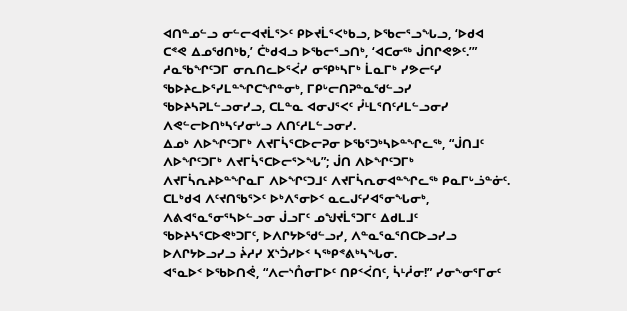ᐊᑎᓐᓄᓪᓗ ᓂᓪᓕᐊᔪᒫᕐᐳᑦ ᑭᐅᔪᒫᕐᐸᒃᑲᓗ, ᐅᖃᓕᕐᓗᖓᓗ, ‘ᐅᑯᐊ ᑕᕝᕙ ᐃᓄᖁᑎᒃᑲ,’ ᑖᒃᑯᐊᓗ ᐅᖃᓕᕐᓗᑎᒃ, ‘ᐊᑕᓂᖅ ᒎᑎᒋᕙᕗᑦ.’”
ᓱᓇᖃᖏᑦᑐᒥ ᓂᕆᑎᓚᐅᕐᐹᓯ ᓂᕿᒃᓴᒥᒃ ᒫᓇᒥᒃ ᓯᕗᓕᑦᓯ ᖃᐅᔨᓚᐅᕐᓯᒪᓐᖏᑕᖏᓐᓂᒃ, ᒥᑭᒡᓕᑎᕈᓐᓇᖁᓪᓗᓯ ᖃᐅᔨᓴᕈᒪᓪᓗᓂᓯᓗ, ᑕᒪᓐᓇ ᐊᓂᒍᕐᐸᑦ ᓮᒻᒪᕐᑎᑦᓱᒪᓪᓗᓂᓯ ᐱᕙᓪᓕᐅᑎᒃᓴᑦᓯᓂᒡᓗ ᐱᑎᑦᓱᒪᓪᓗᓂᓯ.
ᐃᓄᒃ ᐱᐅᖏᑦᑐᒥᒃ ᐱᔪᒥᓵᕐᑕᐅᓕᕈᓂ ᐅᖃᕐᑐᒃᓴᐅᓐᖏᓚᖅ, “ᒎᑎᒧᑦ ᐱᐅᖏᑦᑐᒥᒃ ᐱᔪᒥᓵᕐᑕᐅᓕᕐᐳᖓ”; ᒎᑎ ᐱᐅᖏᑦᑐᒥᒃ ᐱᔪᒥᓵᕆᔨᐅᓐᖏᓇᒥ ᐱᐅᖏᑦᑐᒧᑦ ᐱᔪᒥᓵᕆᓂᐊᓐᖏᓚᖅ ᑭᓇᒥᒡᓘᓐᓃᑦ.
ᑕᒪᒃᑯᐊ ᐱᑦᔪᑎᖃᕐᐳᑦ ᐅᒃᐱᕐᓂᐅᑉ ᓇᓚᒍᑦᓯᐊᕐᓂᖓᓂᒃ, ᐱᕕᐊᕐᓇᕐᓂᕐᓴᐅᓪᓗᓂ ᒎᓗᒥᑦ ᓄᖑᔪᒫᕐᑐᒥᑦ ᐃᑯᒪᒧᑦ ᖃᐅᔨᓴᕐᑕᐅᕙᒃᑐᒥᑦ, ᐅᐱᒋᔭᐅᖁᓪᓗᓯ, ᐱᓐᓇᕐᓇᕐᑎᑕᐅᓗᓯᓗ ᐅᐱᒋᔭᐅᓗᓯᓗ ᔩᓱᓯ ᙭ᔅᑑᓯᐅᑉ ᓴᖅᑭᕝᕕᒃᓴᖓᓂ.
ᐊᕐᓇᐅᑉ ᐅᖃᐅᑎᕚ, “ᐱᓕᔅᑍᓂᒥᐅᑦ ᑎᑭᑉᐹᑎᑦ, ᓵᒻᓲᓂ!” ᓯᓂᖕᓂᕐᒥᓂᑦ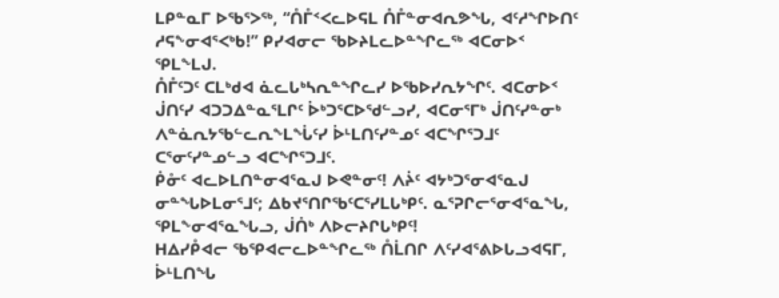ᒪᑭᓐᓇᒥ ᐅᖃᕐᐳᖅ, “ᑍᒤᑉᐸᓚᐅᕋᒪ ᑍᒤᓐᓂᐊᕆᕗᖓ, ᐊᑦᓱᖏᐅᑎᑦ ᓱᕋᖕᓂᐊᕐᐸᒃᑲ!” ᑭᓯᐊᓂᓕ ᖃᐅᔨᒪᓚᐅᓐᖏᓚᖅ ᐊᑕᓂᐅᑉ ᕿᒪᖕᒪᒍ.
ᑍᒤᑦᑐᑦ ᑕᒪᒃᑯᐊ ᓈᓚᒐᒃᓴᕆᓐᖏᓚᓯ ᐅᖃᐅᓯᕆᔭᖏᑦ. ᐊᑕᓂᐅᑉ ᒎᑎᑦᓯ ᐊᑐᑐᐃᓐᓇᕐᒪᒋᑦ ᐆᒃᑐᕐᑕᐅᖁᓪᓗᓯ, ᐊᑕᓂᕐᒥᒃ ᒎᑎᑦᓯᓐᓂᒃ ᐱᓐᓈᕆᔭᖃᓪᓚᕆᖕᒪᖔᑦᓯ ᐆᒻᒪᑎᑦᓯᓐᓄᑦ ᐊᑕᖏᕐᑐᒧᑦ ᑕᕐᓂᑦᓯᓐᓄᓪᓗ ᐊᑕᖏᕐᑐᒧᑦ.
ᑮᓁᑦ ᐊᓚᐅᒪᑎᓐᓂᐊᕐᓇᒍ ᐅᕙᓐᓂᑦ! ᐱᔩᑦ ᐊᔭᒃᑐᕐᓂᐊᕐᓇᒍ ᓂᓐᖓᐅᒪᓂᕐᒧᑦ; ᐃᑲᔪᕐᑎᒋᖃᑦᑕᕐᓯᒪᒐᒃᑭᑦ. ᓇᕐᕈᒋᓕᕐᓂᐊᕐᓇᖓ, ᕿᒪᖕᓂᐊᕐᓇᖓᓗ, ᒎᑏᒃ ᐱᐅᓕᔨᒋᒐᒃᑭᑦ!
ᕼᐃᓯᑬᐊᓕ ᖃᕿᐊᓕᓚᐅᓐᖏᓚᖅ ᑍᒫᑎᒋ ᐱᑦᓯᐊᕐᕕᐅᒐᓗᐊᕋᒥ, ᐆᒻᒪᑎᖓ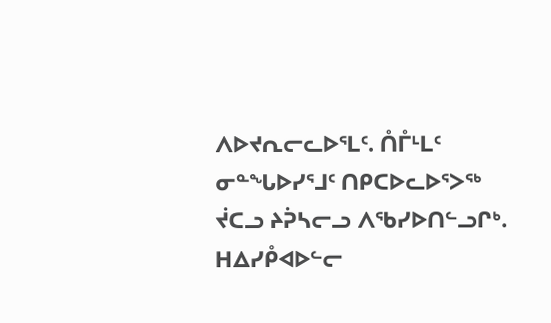ᐱᐅᔪᕆᓕᓚᐅᕐᒪᑦ. ᑍᒤᒻᒪᑦ ᓂᓐᖓᐅᓯᕐᒧᑦ ᑎᑭᑕᐅᓚᐅᕐᐳᖅ ᔫᑕᓗ ᔨᕉᓴᓕᓗ ᐱᖃᓯᐅᑎᓪᓗᒋᒃ.
ᕼᐃᓯᑬᐊᐅᓪᓕ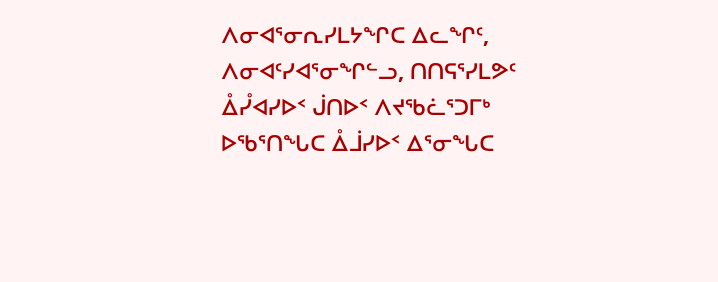ᐱᓂᐊᕐᓂᕆᓯᒪᔭᖏᑕ ᐃᓚᖏᑦ, ᐱᓂᐊᑦᓯᐊᕐᓂᖏᓪᓗ, ᑎᑎᕋᕐᓯᒪᕗᑦ ᐂᓮᐊᓯᐅᑉ ᒎᑎᐅᑉ ᐱᔪᖃᓛᕐᑐᒥᒃ ᐅᖃᕐᑎᖓᑕ ᐂᒨᓯᐅᑉ ᐃᕐᓂᖓᑕ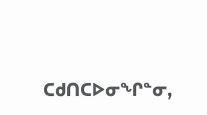ᑕᑯᑎᑕᐅᓂᖏᓐᓂ,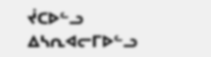ᔫᑕᐅᓪᓗ ᐃᓴᕆᐊᓕᒥᐅᓪᓗ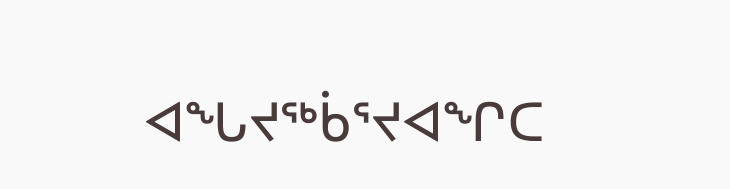ᐊᖓᔪᖅᑳᕐᔪᐊᖏᑕ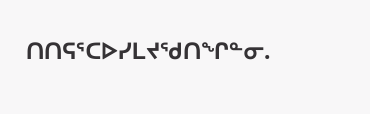ᑎᑎᕋᕐᑕᐅᓯᒪᔪᖁᑎᖏᓐᓂ.